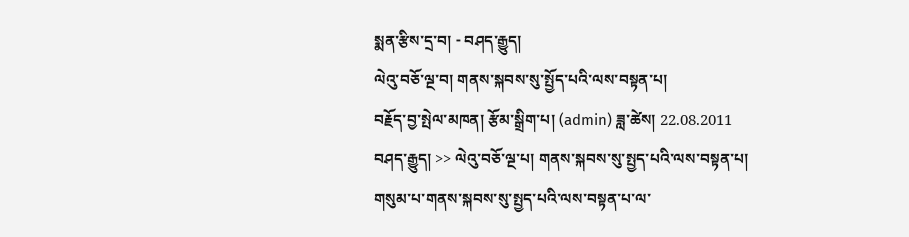སྨན་རྩིས་དྲ་བ། - བཤད་རྒྱུད།
ལེའུ་བཅོ་ལྔ་བ། གནས་སྐབས་སུ་སྤྱོད་པའི་ལས་བསྟན་པ།
བརྗོད་བྱ་སྤེལ་མཁན། རྩོམ་སྒྲིག་པ། (admin) ཟླ་ཚེས། 22.08.2011
བཤད་རྒྱུད། >> ལེའུ་བཅོ་ལྔ་པ། གནས་སྐབས་སུ་སྤྱད་པའི་ལས་བསྟན་པ།
གསུམ་པ་གནས་སྐབས་སུ་སྤྱད་པའི་ལས་བསྟན་པ་ལ་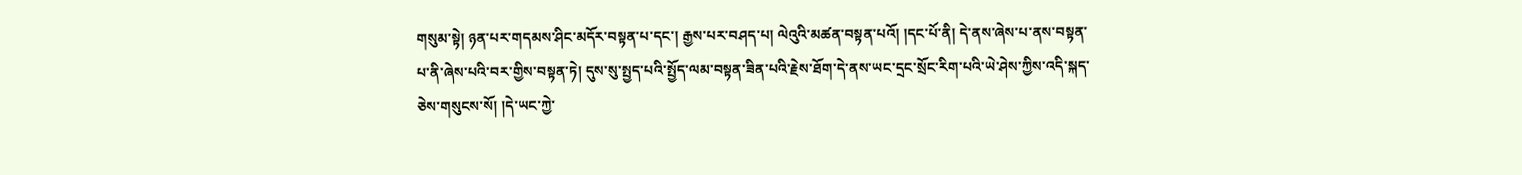གསུམ་སྟེ། ཉན་པར་གདམས་ཤིང་མདོར་བསྟན་པ་དང་། རྒྱས་པར་བཤད་པ། ལེའུའི་མཚན་བསྟན་པའོ། །དང་པོ་ནི། དེ་ནས་ཞེས་པ་ནས་བསྟན་པ་ནི་ཞེས་པའི་བར་གྱིས་བསྟན་ཏེ། དུས་སུ་སྤྱད་པའི་སྤྱོད་ལམ་བསྟན་ཟིན་པའི་རྗེས་ཐོག་དེ་ནས་ཡང་དྲང་སྲོང་རིག་པའི་ཡེ་ཤེས་ཀྱིས་འདི་སྐད་ཅེས་གསུངས་སོ། །དེ་ཡང་ཀྱེ་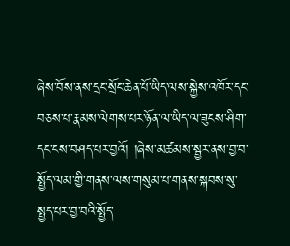ཞེས་བོས་ནས་དྲང་སྲོང་ཆེན་པོ་ཡིད་ལས་སྐྱེས་འཁོར་དང་བཅས་པ་རྣམས་ལེགས་པར་ཉོན་ལ་ཡིད་ལ་ཟུངས་ཤིག་དང་ངས་བཤད་པར་བྱའོ། །ཞེས་མཚམས་སྦྱར་ནས་བྱ་བ་སྤྱོད་ལམ་གྱི་གནས་ལས་གསུམ་པ་གནས་སྐབས་སུ་སྤྱད་པར་བྱ་བའི་སྤྱོད་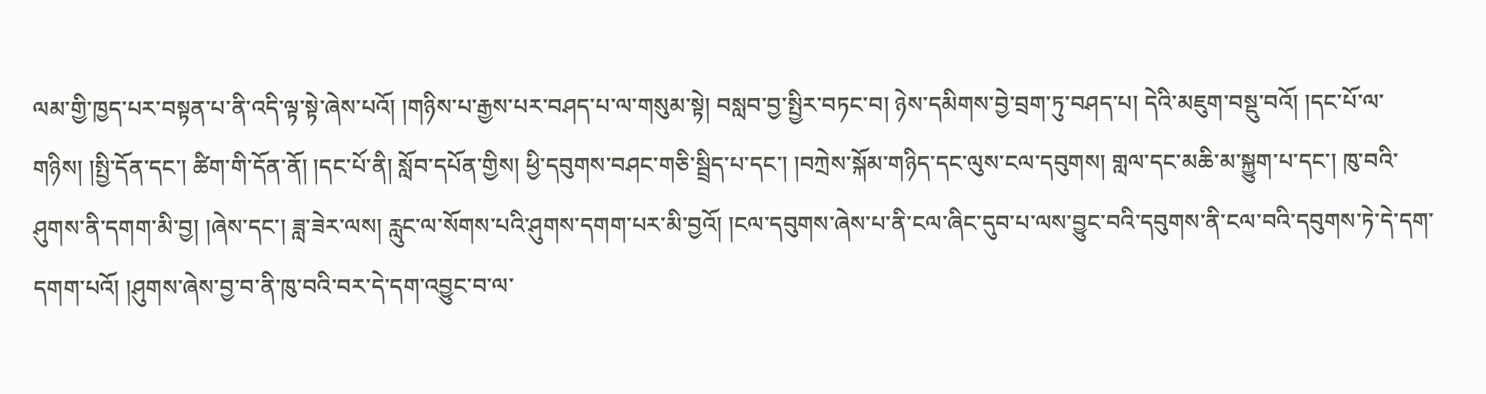ལམ་གྱི་ཁྱད་པར་བསྟན་པ་ནི་འདི་ལྟ་སྟེ་ཞེས་པའོ། །གཉིས་པ་རྒྱས་པར་བཤད་པ་ལ་གསུམ་སྟེ། བསླབ་བྱ་སྤྱིར་བཏང་བ། ཉེས་དམིགས་བྱེ་བྲག་ཏུ་བཤད་པ། དེའི་མཇུག་བསྡུ་བའོ། །དང་པོ་ལ་གཉིས། །སྤྱི་དོན་དང་། ཚིག་གི་དོན་ནོ། །དང་པོ་ནི། སློབ་དཔོན་གྱིས། ཕྱི་དབུགས་བཤང་གཅི་སྦྲིད་པ་དང་། །བཀྲེས་སྐོམ་གཉིད་དང་ལུས་ངལ་དབུགས། གླལ་དང་མཆི་མ་སྐྱུག་པ་དང་། ཁུ་བའི་ཤུགས་ནི་དགག་མི་བྱ། །ཞེས་དང་། ཟླ་ཟེར་ལས། རླུང་ལ་སོགས་པའི་ཤུགས་དགག་པར་མི་བྱའོ། །ངལ་དབུགས་ཞེས་པ་ནི་ངལ་ཞིང་དུབ་པ་ལས་བྱུང་བའི་དབུགས་ནི་ངལ་བའི་དབུགས་ཏེ་དེ་དག་དགག་པའོ། །ཤུགས་ཞེས་བྱ་བ་ནི་ཁུ་བའི་བར་དེ་དག་འབྱུང་བ་ལ་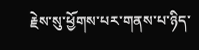རྗེས་སུ་ཕྱོགས་པར་གནས་པ་ཉིད་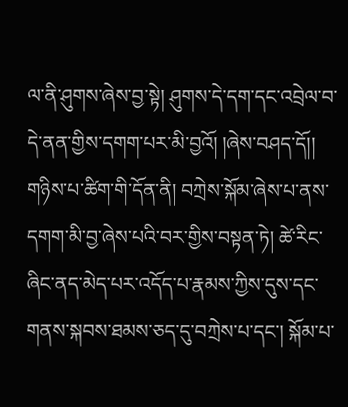ལ་ནི་ཤུགས་ཞེས་བྱ་སྟེ། ཤུགས་དེ་དག་དང་འབྲེལ་བ་དེ་ནན་གྱིས་དགག་པར་མི་བྱའོ། །ཞེས་བཤད་དོ།།
གཉིས་པ་ཚིག་གི་དོན་ནི། བཀྲེས་སྐོམ་ཞེས་པ་ནས་དགག་མི་བྱ་ཞེས་པའི་བར་གྱིས་བསྟན་ཏེ། ཚེ་རིང་ཞིང་ནད་མེད་པར་འདོད་པ་རྣམས་ཀྱིས་དུས་དང་གནས་སྐབས་ཐམས་ཅད་དུ་བཀྲེས་པ་དང་། སྐོམ་པ་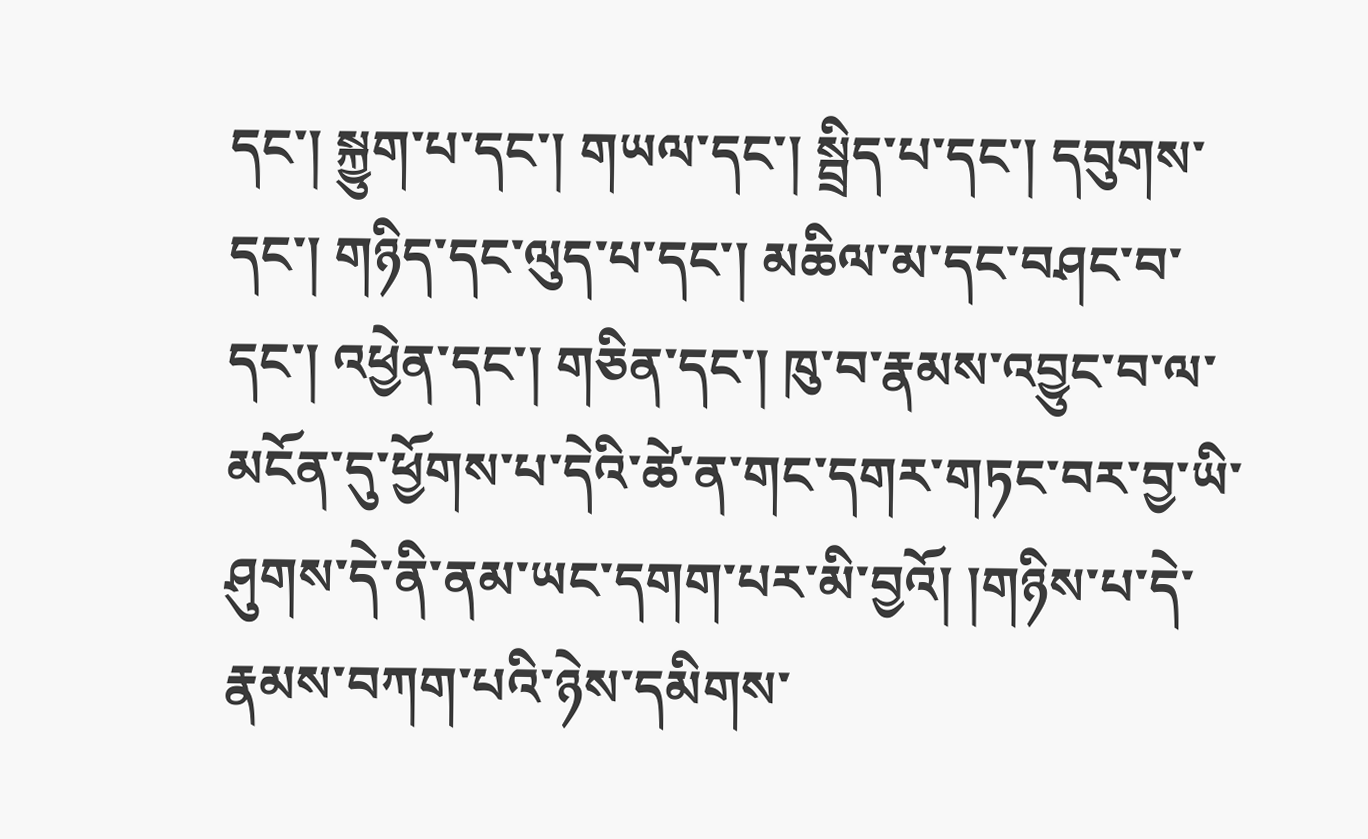དང་། སྐྱུག་པ་དང་། གཡལ་དང་། སྦྲིད་པ་དང་། དབུགས་དང་། གཉིད་དང་ལུད་པ་དང་། མཆིལ་མ་དང་བཤང་བ་དང་། འཕྱེན་དང་། གཅིན་དང་། ཁུ་བ་རྣམས་འབྱུང་བ་ལ་མངོན་དུ་ཕྱོགས་པ་དེའི་ཚེ་ན་གང་དགར་གཏང་བར་བྱ་ཡི་ཤུགས་དེ་ནི་ནམ་ཡང་དགག་པར་མི་བྱའོ། །གཉིས་པ་དེ་རྣམས་བཀག་པའི་ཉེས་དམིགས་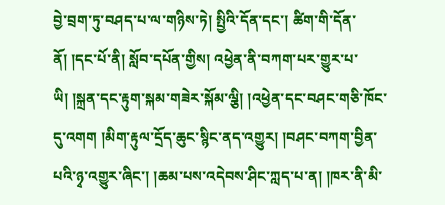བྱེ་བྲག་ཏུ་བཤད་པ་ལ་གཉིས་ཏེ། སྤྱིའི་དོན་དང་། ཚིག་གི་དོན་ནོ། །དང་པོ་ནི། སློབ་དཔོན་གྱིས། འཕྱེན་ནི་བཀག་པར་གྱུར་པ་ཡི། །སྐྲན་དང་རྟུག་སྐམ་གཟེར་སྐོམ་ལྕི། །འཕྱེན་དང་བཤང་གཅི་ཁོང་དུ་འགག །མིག་རྟུལ་དྲོད་ཆུང་སྙིང་ནད་འགྱུར། །བཤང་བཀག་བྱིན་པའི་ཉྭ་འགྱུར་ཞིང་། །ཆམ་པས་འདེབས་ཤིང་ཀླད་པ་ན། །ཁར་ནི་མི་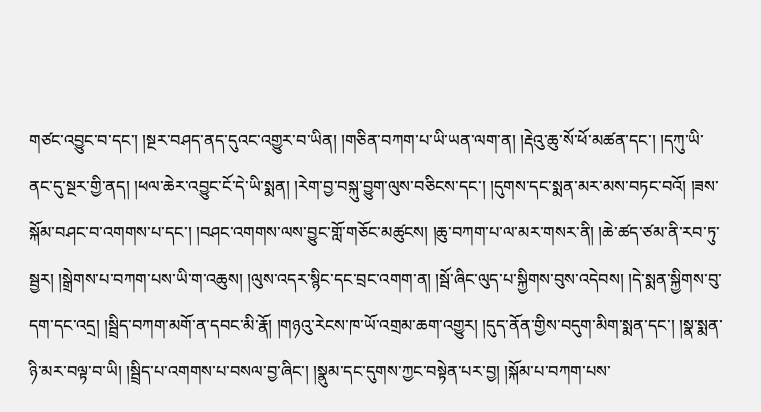གཙང་འབྱུང་བ་དང་། །སྔར་བཤད་ནད་དུའང་འགྱུར་བ་ཡིན། །གཅིན་བཀག་པ་ཡི་ཡན་ལག་ན། །རྡེའུ་ཆུ་སོ་ཕོ་མཚན་དང་། །དཀུ་ཡི་ནང་དུ་སྔར་གྱི་ནད། །ཕལ་ཆེར་འབྱུང་ངོ་དེ་ཡི་སྨན། །རེག་བྱ་བསྐུ་བྱུག་ལུས་བཅིངས་དང་། །དུགས་དང་སྨན་མར་མས་བཏང་བའོ། །ཟས་སྐོམ་བཤང་བ་འགགས་པ་དང་། །བཤང་འགགས་ལས་བྱུང་གློ་གཅོང་མཚུངས། །ཆུ་བཀག་པ་ལ་མར་གསར་ནི། །ཆེ་ཚད་ཙམ་ནི་རབ་ཏུ་སྦྱར། །སྒྲེགས་པ་བཀག་པས་ཡི་ག་འཆུས། །ལུས་འདར་སྙིང་དང་བྲང་འགག་ན། །སྦོ་ཞིང་ལུད་པ་སྐྱིགས་བུས་འདེབས། །དེ་སྨན་སྐྱིགས་བུ་དག་དང་འདྲ། །སྦྲིད་བཀག་མགོ་ན་དབང་མི་རྣོ། །གཉའུ་རེངས་ཁ་ཡོ་འགྲམ་ཆག་འགྱུར། །དུད་ནོན་གྱིས་བདུག་མིག་སྨན་དང་། །སྣ་སྨན་ཉི་མར་བལྟ་བ་ཡི། །སྦྲིད་པ་འགགས་པ་བསལ་བྱ་ཞིང་། །སྣུམ་དང་དུགས་ཀྱང་བསྟེན་པར་བྱ། །སྐོམ་པ་བཀག་པས་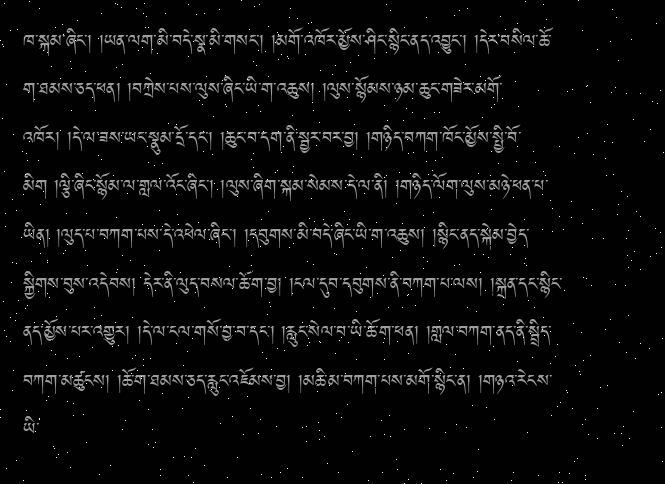ཁ་སྐམ་ཞིང་། །ཡན་ལག་མི་བདེ་སྣ་མི་གསང་། །མགོ་འཁོར་མྱོས་ཤིང་སྙིང་ནད་འབྱུང་། །དེར་བསིལ་ཆོ་ག་ཐམས་ཅད་ཕན། །བཀྲེས་པས་ལུས་ཞིང་ཡི་ག་འཆུས། །ལུས་སྙོམས་ཉམ་ཆུང་གཟེར་མགོ་འཁོར། །དེ་ལ་ཟས་ཡང་སྣུམ་དྲོ་དང་། །ཆུང་བ་དག་ནི་སྦྱར་བར་བྱ། །གཉིད་བཀག་ཁོང་མྱོས་སྤྱི་བོ་མིག །ལྕི་ཞིང་སྙོམ་ལ་གླལ་འོང་ཞིང་། །ལུས་ཞིག་སྐམ་སེམས་དེ་ལ་ནི། །གཉིད་ལོག་ལུས་མཉེ་ཕན་པ་ཡིན། །ལུད་པ་བཀག་པས་དེ་འཕེལ་ཞིང་། །དབུགས་མི་བདེ་ཞིང་ཡི་ག་འཆུས། །སྙིང་ནད་སྐེམ་བྱེད་སྐྱིགས་བུས་འདེབས། དེར་ནི་ལུད་བསལ་ཆོ་ག་བྱ། །ངལ་དུབ་དབུགས་ནི་བཀག་པ་ལས། །སྐྲན་དང་སྙིང་ནད་མྱོས་པར་འགྱུར། །དེ་ལ་ངལ་གསོ་བྱ་བ་དང་། །རླུང་སེལ་བ་ཡི་ཆོ་ག་ཕན། །གླལ་བཀག་ནད་ནི་སྦྲིད་བཀག་མཚུངས། །ཆོ་ག་ཐམས་ཅད་རླུང་འཇོམས་བྱ། །མཆི་མ་བཀག་པས་མགོ་སྙིང་ན། །གཉའ་རེངས་ཡི་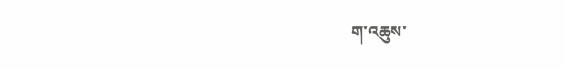ག་འཆུས་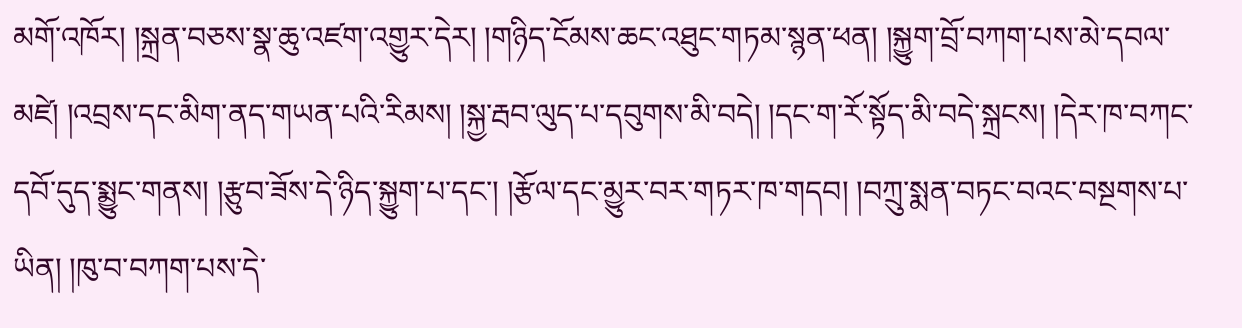མགོ་འཁོར། །སྐྲན་བཅས་སྣ་ཆུ་འཛག་འགྱུར་དེར། །གཉིད་ངོམས་ཆང་འཐུང་གཏམ་སྙན་ཕན། །སྐྱུག་བྲོ་བཀག་པས་མེ་དབལ་མཛེ། །འབྲས་དང་མིག་ནད་གཡན་པའི་རིམས། །སྐྱ་རྦབ་ལུད་པ་དབུགས་མི་བདེ། །དང་ག་རོ་སྟོད་མི་བདེ་སྐྲངས། །དེར་ཁ་བཀང་དབོ་དུད་སྨྱུང་གནས། །རྩུབ་ཟོས་དེ་ཉིད་སྐྱུག་པ་དང་། །རྩོལ་དང་མྱུར་བར་གཏར་ཁ་གདབ། །བཀྲུ་སྨན་བཏང་བའང་བསྔགས་པ་ཡིན། །ཁུ་བ་བཀག་པས་དེ་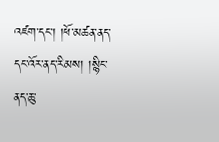འཛག་དང་། །ཕོ་མཚན་ནད་དང་འོར་ནད་རིམས། །སྙིང་ནད་ཆུ་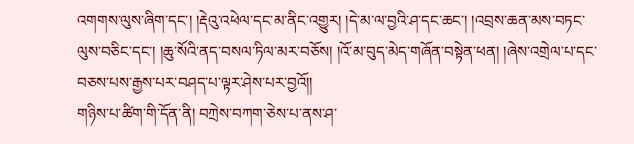འགགས་ལུས་ཞིག་དང་། །རྡེའུ་འཕེལ་དང་མ་ནིང་འགྱུར། །དེ་མ་ལ་བྱའི་ཤ་དང་ཆང་། །འབྲས་ཆན་མས་བཏང་ལུས་བཅིང་དང་། །ཆུ་སོའི་ནད་བསལ་ཏིལ་མར་བཅོས། །འོ་མ་བུད་མེད་གཞོན་བསྟེན་ཕན། །ཞེས་འགྲེལ་པ་དང་བཅས་པས་རྒྱས་པར་བཤད་པ་ལྟར་ཤེས་པར་བྱའོ།།
གཉིས་པ་ཚིག་གི་དོན་ནི། བཀྲེས་བཀག་ཅེས་པ་ནས་ཤ་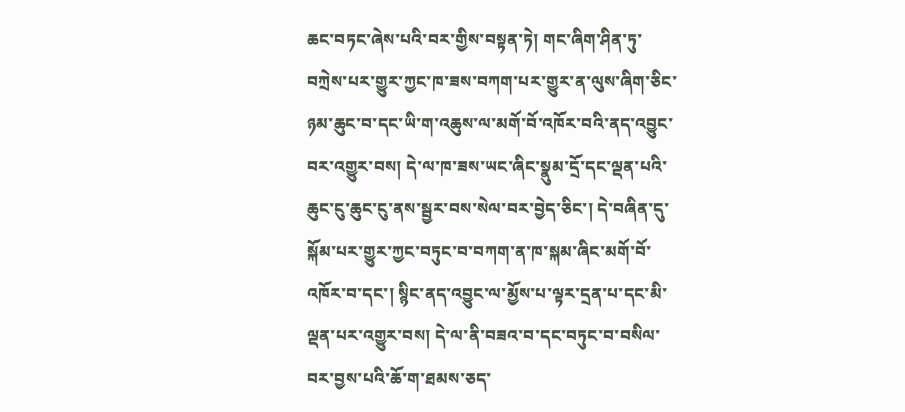ཆང་བཏང་ཞེས་པའི་བར་གྱིས་བསྟན་ཏེ། གང་ཞིག་ཤིན་ཏུ་བཀྲེས་པར་གྱུར་ཀྱང་ཁ་ཟས་བཀག་པར་གྱུར་ན་ལུས་ཞིག་ཅིང་ཉམ་ཆུང་བ་དང་ཡི་ག་འཆུས་ལ་མགོ་བོ་འཁོར་བའི་ནད་འབྱུང་བར་འགྱུར་བས། དེ་ལ་ཁ་ཟས་ཡང་ཞིང་སྣུམ་དྲོ་དང་ལྡན་པའི་ཆུང་ངུ་ཆུང་ངུ་ནས་སྦྱར་བས་སེལ་བར་བྱེད་ཅིང་། དེ་བཞིན་དུ་སྐོམ་པར་གྱུར་ཀྱང་བཏུང་བ་བཀག་ན་ཁ་སྐམ་ཞིང་མགོ་བོ་འཁོར་བ་དང་། སྙིང་ནད་འབྱུང་ལ་མྱོས་པ་ལྟར་དྲན་པ་དང་མི་ལྡན་པར་འགྱུར་བས། དེ་ལ་ནི་བཟའ་བ་དང་བཏུང་བ་བསིལ་བར་བྱས་པའི་ཆོ་ག་ཐམས་ཅད་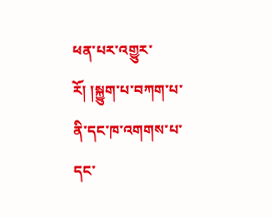ཕན་པར་འགྱུར་རོ། །སྐྱུག་པ་བཀག་པ་ནི་དང་ཁ་འགགས་པ་དང་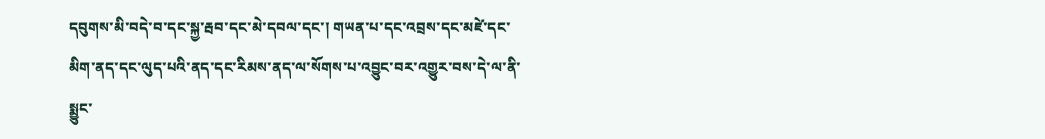དབུགས་མི་བདེ་བ་དང་སྐྱ་རྦབ་དང་མེ་དབལ་དང་། གཡན་པ་དང་འབྲས་དང་མཛེ་དང་མིག་ནད་དང་ལུད་པའི་ནད་དང་རིམས་ནད་ལ་སོགས་པ་འབྱུང་བར་འགྱུར་བས་དེ་ལ་ནི་སྨྱུང་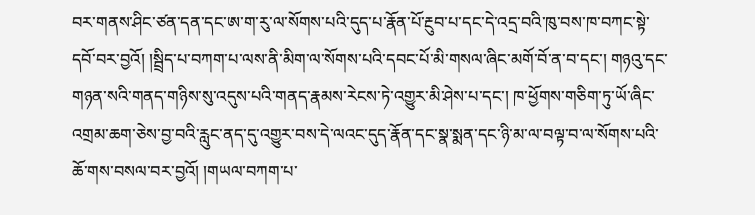བར་གནས་ཤིང་ཙན་དན་དང་ཨ་ག་རུ་ལ་སོགས་པའི་དུད་པ་རྣོན་པོ་རྔུབ་པ་དང་དེ་འདྲ་བའི་ཁུ་བས་ཁ་བཀང་སྟེ་དབོ་བར་བྱའོ། །སྦྲིད་པ་བཀག་པ་ལས་ནི་མིག་ལ་སོགས་པའི་དབང་པོ་མི་གསལ་ཞིང་མགོ་བོ་ན་བ་དང་། གཉའུ་དང་གཉན་སའི་གནད་གཉིས་སུ་འདུས་པའི་གནད་རྣམས་རེངས་ཏེ་འགྱུར་མི་ཤེས་པ་དང་། ཁ་ཕྱོགས་གཅིག་ཏུ་ཡོ་ཞིང་འགྲམ་ཆག་ཅེས་བྱ་བའི་རླུང་ནད་དུ་འགྱུར་བས་དེ་ལའང་དུད་རྣོན་དང་སྣ་སྨན་དང་ཉི་མ་ལ་བལྟ་བ་ལ་སོགས་པའི་ཆོ་གས་བསལ་བར་བྱའོ། །གཡལ་བཀག་པ་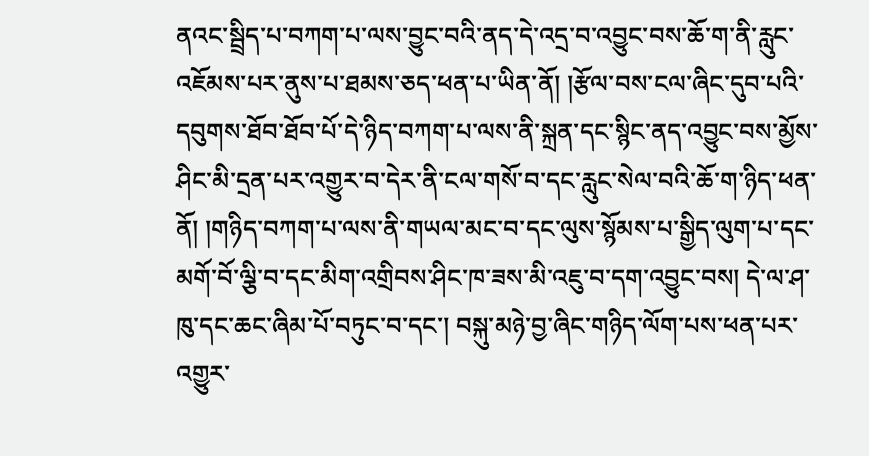ནའང་སྦྲིད་པ་བཀག་པ་ལས་བྱུང་བའི་ནད་དེ་འདྲ་བ་འབྱུང་བས་ཆོ་ག་ནི་རླུང་འཇོམས་པར་ནུས་པ་ཐམས་ཅད་ཕན་པ་ཡིན་ནོ། །རྩོལ་བས་ངལ་ཞིང་དུབ་པའི་དབུགས་ཐོབ་ཐོབ་པོ་དེ་ཉིད་བཀག་པ་ལས་ནི་སྐྲན་དང་སྙིང་ནད་འབྱུང་བས་མྱོས་ཤིང་མི་དྲན་པར་འགྱུར་བ་དེར་ནི་ངལ་གསོ་བ་དང་རླུང་སེལ་བའི་ཆོ་ག་ཉིད་ཕན་ནོ། །གཉིད་བཀག་པ་ལས་ནི་གཡལ་མང་བ་དང་ལུས་སྙོམས་པ་སྒྱིད་ལུག་པ་དང་མགོ་བོ་ལྕི་བ་དང་མིག་འགྲིབས་ཤིང་ཁ་ཟས་མི་འཇུ་བ་དག་འབྱུང་བས། དེ་ལ་ཤ་ཁུ་དང་ཆང་ཞིམ་པོ་བཏུང་བ་དང་། བསྐུ་མཉེ་བྱ་ཞིང་གཉིད་ལོག་པས་ཕན་པར་འགྱུར་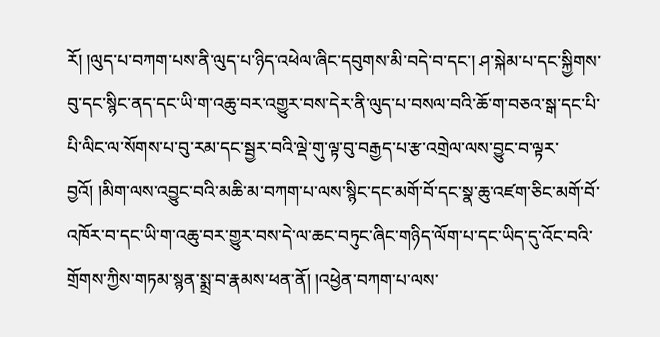རོ། །ལུད་པ་བཀག་པས་ནི་ལུད་པ་ཉིད་འཕེལ་ཞིང་དབུགས་མི་བདེ་བ་དང་། ཤ་སྐེམ་པ་དང་སྐྱིགས་བུ་དང་སྙིང་ནད་དང་ཡི་ག་འཆུ་བར་འགྱུར་བས་དེར་ནི་ལུད་པ་བསལ་བའི་ཆོ་ག་བཅའ་སྒ་དང་པི་པི་ལིང་ལ་སོགས་པ་བུ་རམ་དང་སྦྱར་བའི་ལྡེ་གུ་ལྟ་བུ་བརྒྱད་པ་རྩ་འགྲེལ་ལས་བྱུང་བ་ལྟར་བྱའོ། །མིག་ལས་འབྱུང་བའི་མཆི་མ་བཀག་པ་ལས་སྙིང་དང་མགོ་བོ་དང་སྣ་ཆུ་འཛག་ཅིང་མགོ་བོ་འཁོར་བ་དང་ཡི་ག་འཆུ་བར་གྱུར་བས་དེ་ལ་ཆང་བཏུང་ཞིང་གཉིད་ལོག་པ་དང་ཡིད་དུ་འོང་བའི་གྲོགས་ཀྱིས་གཏམ་སྙན་སྨྲ་བ་རྣམས་ཕན་ནོ། །འཕྱེན་བཀག་པ་ལས་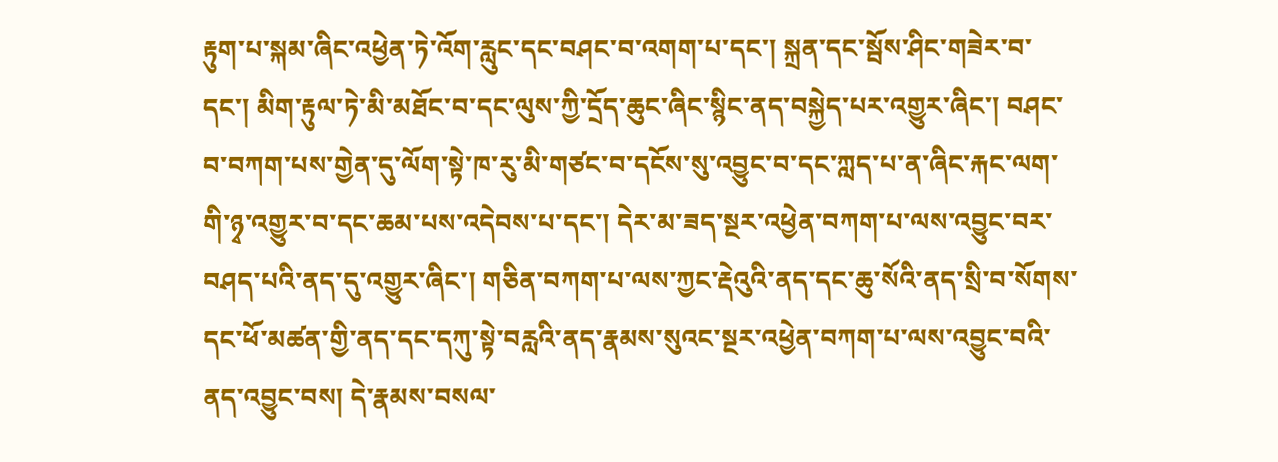རྟུག་པ་སྐམ་ཞིང་འཕྱེན་ཏེ་འོག་རླུང་དང་བཤང་བ་འགག་པ་དང་། སྐྲན་དང་སྦོས་ཤིང་གཟེར་བ་དང་། མིག་རྟུལ་ཏེ་མི་མཐོང་བ་དང་ལུས་ཀྱི་དྲོད་ཆུང་ཞིང་སྙིང་ནད་བསྐྱེད་པར་འགྱུར་ཞིང་། བཤང་བ་བཀག་པས་གྱེན་དུ་ལོག་སྟེ་ཁ་རུ་མི་གཙང་བ་དངོས་སུ་འབྱུང་བ་དང་ཀླད་པ་ན་ཞིང་རྐང་ལག་གི་ཉྭ་འགྱུར་བ་དང་ཆམ་པས་འདེབས་པ་དང་། དེར་མ་ཟད་སྔར་འཕྱེན་བཀག་པ་ལས་འབྱུང་བར་བཤད་པའི་ནད་དུ་འགྱུར་ཞིང་། གཅིན་བཀག་པ་ལས་ཀྱང་རྡེའུའི་ནད་དང་ཆུ་སོའི་ནད་སྲི་བ་སོགས་དང་ཕོ་མཚན་གྱི་ནད་དང་དཀུ་སྟེ་བརླའི་ནད་རྣམས་སུའང་སྔར་འཕྱེན་བཀག་པ་ལས་འབྱུང་བའི་ནད་འབྱུང་བས། དེ་རྣམས་བསལ་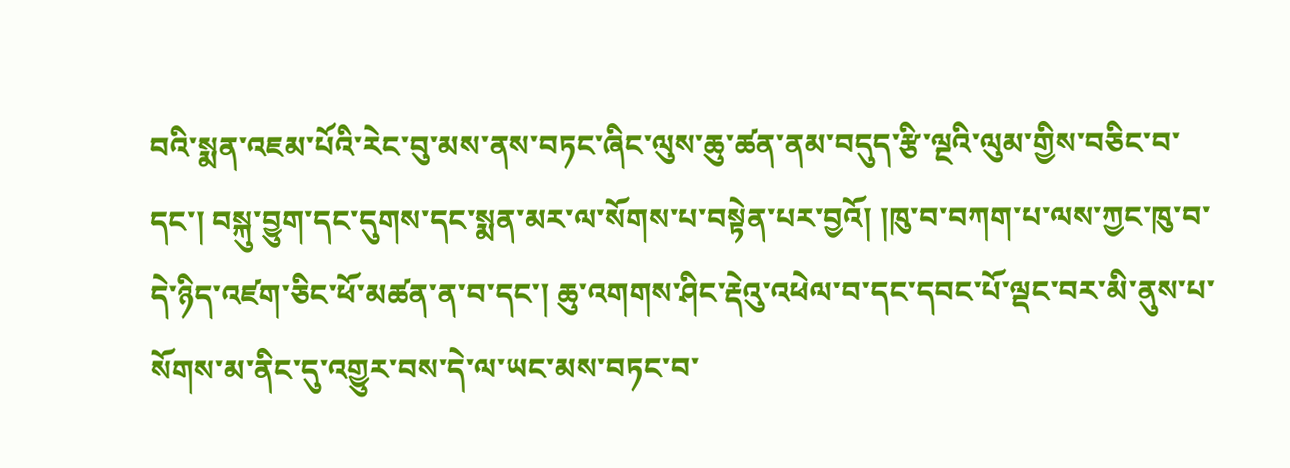བའི་སྨན་འཇམ་པོའི་རེང་བུ་མས་ནས་བཏང་ཞིང་ལུས་ཆུ་ཚན་ནམ་བདུད་རྩི་ལྔའི་ལུམ་གྱིས་བཅིང་བ་དང་། བསྐུ་བྱུག་དང་དུགས་དང་སྨན་མར་ལ་སོགས་པ་བསྟེན་པར་བྱའོ། །ཁུ་བ་བཀག་པ་ལས་ཀྱང་ཁུ་བ་དེ་ཉིད་འཛག་ཅིང་ཕོ་མཚན་ན་བ་དང་། ཆུ་འགགས་ཤིང་རྡེའུ་འཕེལ་བ་དང་དབང་པོ་ལྡང་བར་མི་ནུས་པ་སོགས་མ་ནིང་དུ་འགྱུར་བས་དེ་ལ་ཡང་མས་བཏང་བ་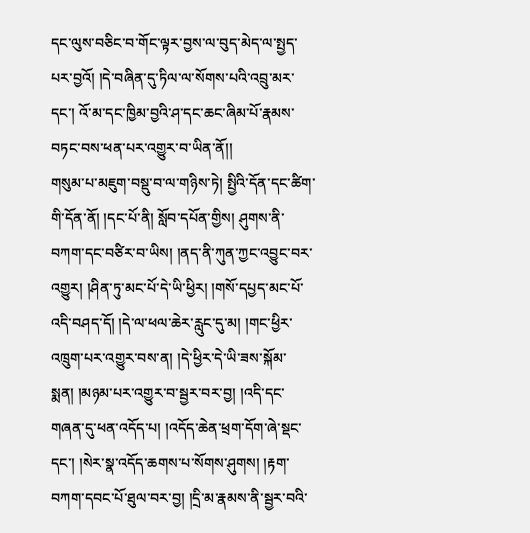དང་ལུས་བཅིང་བ་གོང་ལྟར་བྱས་ལ་བུད་མེད་ལ་སྤྱད་པར་བྱའོ། །དེ་བཞིན་དུ་ཏིལ་ལ་སོགས་པའི་འབྲུ་མར་དང་། འོ་མ་དང་ཁྱིམ་བྱའི་ཤ་དང་ཆང་ཞིམ་པོ་རྣམས་བཏང་བས་ཕན་པར་འགྱུར་བ་ཡིན་ནོ།།
གསུམ་པ་མཇུག་བསྡུ་བ་ལ་གཉིས་ཏེ། སྤྱིའི་དོན་དང་ཚིག་གི་དོན་ནོ། །དང་པོ་ནི། སློབ་དཔོན་གྱིས། ཤུགས་ནི་བཀག་དང་བཙིར་བ་ཡིས། །ནད་ནི་ཀུན་ཀྱང་འབྱུང་བར་འགྱུར། །ཤིན་ཏུ་མང་པོ་དེ་ཡི་ཕྱིར། །གསོ་དཔྱད་མང་པོ་འདི་བཤད་དོ། །དེ་ལ་ཕལ་ཆེར་རླུང་དུ་མ། །གང་ཕྱིར་འཁྲུག་པར་འགྱུར་བས་ན། །དེ་ཕྱིར་དེ་ཡི་ཟས་སྐོམ་སྨན། །མཉམ་པར་འགྱུར་བ་སྦྱར་བར་བྱ། །འདི་དང་གཞན་དུ་ཕན་འདོད་པ། །འདོད་ཆེན་ཕྲག་དོག་ཞེ་སྡང་དང་། །སེར་སྣ་འདོད་ཆགས་པ་སོགས་ཤུགས། །རྟག་བཀག་དབང་པོ་ཐུལ་བར་བྱ། །དྲི་མ་རྣམས་ནི་སྦྱར་བའི་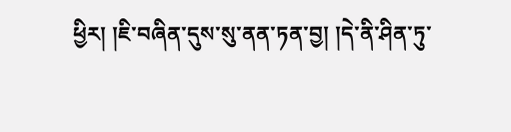ཕྱིར། །ཇི་བཞིན་དུས་སུ་ནན་ཏན་བྱ། །དེ་ནི་ཤིན་ཏུ་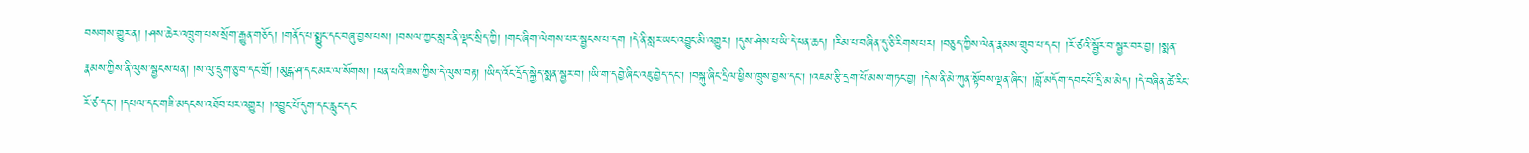བསགས་གྱུར་ན། །ཤས་ཆེར་འཁྲུག་པས་སྲོག་རྒྱུན་གཅོད། །གནོད་པ་སྨྱུང་དང་བཞུ་བྱས་པས། །བསལ་ཀྱང་སླར་ནི་ལྡང་སྲིད་ཀྱི། །གང་ཞིག་ལེགས་པར་སྦྱངས་པ་དག །དེ་ནི་སླར་ཡང་འབྱུང་མི་འགྱུར། །དུས་ཤེས་པ་ཡི་དེ་ཕན་ཆད། །རིམ་པ་བཞིན་དུ་ཅི་རིགས་པར། །བཅུད་ཀྱིས་ལེན་རྣམས་གྲུབ་པ་དང་། །རོ་ཙའི་སྦྱོར་བ་སྦྱར་བར་བྱ། །སྨན་རྣམས་ཀྱིས་ནི་ལུས་སྦྱངས་ཕན། །ས་ལུ་དྲུག་ཅུ་བ་དང་གྲོ། །མུངྒ་ཤ་དང་མར་ལ་སོགས། །ཕན་པའི་ཟས་ཀྱིས་དེ་ལུས་བརྟ། །ཡིད་འོང་དྲོད་སྐྱེད་སྨན་སྦྱར་བ། །ཡི་ག་དབྱེ་ཞིང་འཇུ་བྱེད་དང་། །བསྐུ་ཞིང་དྲིལ་ཕྱིས་ཁྲུས་བྱས་དང་། །འཇམ་རྩི་དྲག་པོ་མས་གཏང་བྱ། །དེས་ནི་མེ་ཀུན་སྟོབས་ལྡན་ཞིང་། །བློ་མདོག་དབང་པོ་དྲི་མ་མེད། །དེ་བཞིན་ཚེ་རིང་རོ་ཙ་དང་། །དཔལ་དང་གཟི་མདངས་འཐོབ་པར་འགྱུར། །འབྱུང་པོ་དུག་དང་རླུང་དང་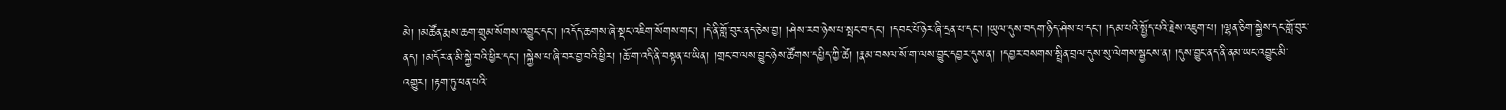མེ། །མཚོན་རྨས་ཆག་གྲུམ་སོགས་འབྱུང་དང་། །འདོད་ཆགས་ཞེ་སྡང་འཇིག་སོགས་གང་། །དེ་ནི་གློ་བུར་ནད་ཅེས་བྱ། །ཤེས་རབ་ཉེས་པ་སྤང་བ་དང་། །དབང་པོ་ཉེར་ཞི་དྲན་པ་དང་། །ཡུལ་དུས་བདག་ཉིད་ཤེས་པ་དང་། །དམ་པའི་སྤྱོད་པའི་རྗེས་འཇུག་པ། །ལྷན་ཅིག་སྐྱེས་དང་གློ་བུར་ནད། །མདོར་ན་མི་སྐྱེ་བའི་ཕྱིར་དང་། །སྐྱེས་པ་ཞི་བར་བྱ་བའི་ཕྱིར། །ཆོ་ག་འདི་ནི་བསྟན་པ་ཡིན། །གྲང་བ་ལས་བྱུང་ཉེས་ཚོགས་དཔྱིད་ཀྱི་ཚེ། །རྣམ་བསལ་སོ་ག་ལས་བྱུང་དབྱར་དུས་ན། །དབྱར་བསགས་སྤྲིན་བྲལ་དུས་སུ་ལེགས་སྦྱངས་ན། །དུས་བྱུང་ནད་ནི་ནམ་ཡང་འབྱུང་མི་འགྱུར། །རྟག་ཏུ་ཕན་པའི་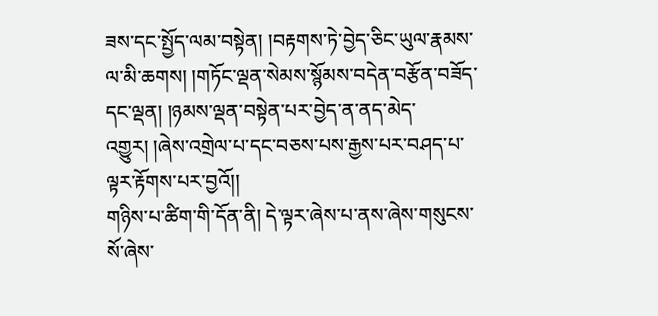ཟས་དང་སྤྱོད་ལམ་བསྟེན། །བརྟགས་ཏེ་བྱེད་ཅིང་ཡུལ་རྣམས་ལ་མི་ཆགས། །གཏོང་ལྡན་སེམས་སྙོམས་བདེན་བརྩོན་བཟོད་དང་ལྡན། །ཉམས་ལྡན་བསྟེན་པར་བྱེད་ན་ནད་མེད་འགྱུར། །ཞེས་འགྲེལ་པ་དང་བཅས་པས་རྒྱས་པར་བཤད་པ་ལྟར་རྟོགས་པར་བྱའོ།།
གཉིས་པ་ཚིག་གི་དོན་ནི། དེ་ལྟར་ཞེས་པ་ནས་ཞེས་གསུངས་སོ་ཞེས་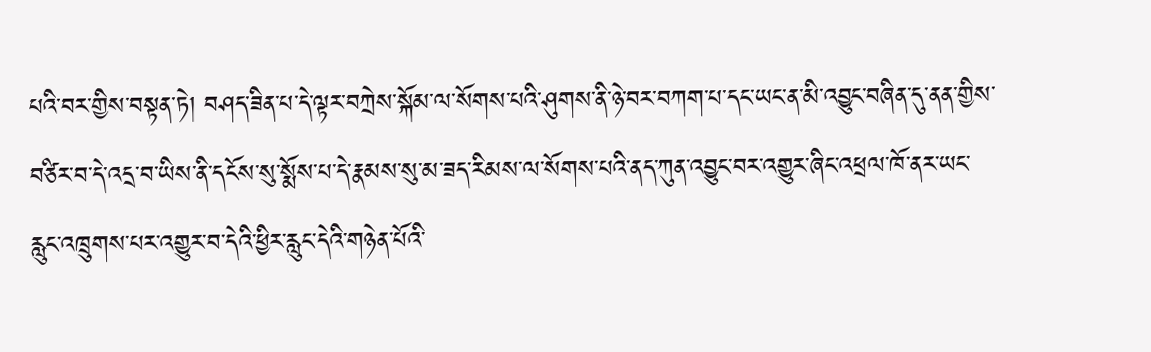པའི་བར་གྱིས་བསྟན་ཏེ། བཤད་ཟིན་པ་དེ་ལྟར་བཀྲེས་སྐོམ་ལ་སོགས་པའི་ཤུགས་ནི་ཉེ་བར་བཀག་པ་དང་ཡང་ན་མི་འབྱུང་བཞིན་དུ་ནན་གྱིས་བཙིར་བ་དེ་འདྲ་བ་ཡིས་ནི་དངོས་སུ་སྨོས་པ་དེ་རྣམས་སུ་མ་ཟད་རིམས་ལ་སོགས་པའི་ནད་ཀུན་འབྱུང་བར་འགྱུར་ཞིང་འཕྲལ་ཁོ་ནར་ཡང་རླུང་འཁྲུགས་པར་འགྱུར་བ་དེའི་ཕྱིར་རླུང་དེའི་གཉེན་པོའི་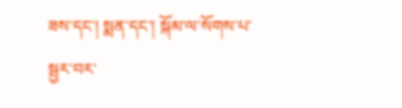ཟས་དང་། སྨན་དང་། སྐོམ་ལ་སོགས་པ་སྦྱར་བར་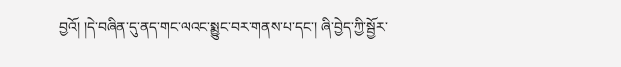བྱའོ། །དེ་བཞིན་དུ་ནད་གང་ལའང་སྨྱུང་བར་གནས་པ་དང་། ཞི་བྱེད་ཀྱི་སྦྱོར་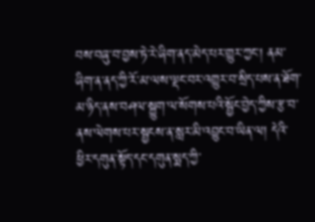བས་བཞུ་བ་བྱས་ཏེ་རེ་ཞིག་ནད་མེད་པར་གྱུར་ཀྱང་། ནམ་ཞིག་ན་ནད་ཀྱི་རོ་མ་ལས་ལྡང་བར་འགྱུར་བ་སྲིད་པས་ན་ཐོག་མ་ཉིད་ནས་བཤལ་སྐྱུག་ལ་སོགས་པའི་སྦྱོང་བྱེད་ཀྱིས་རྩ་བ་ནས་ལེགས་པར་སྦྱངས་ན་སླར་མི་འབྱུང་བ་ཡིན་ལ། དེའི་ཕྱིར་དགུན་སྟོད་དང་དགུན་སྨད་ཀྱི་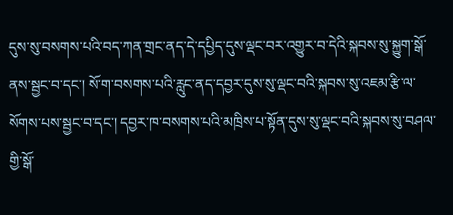དུས་སུ་བསགས་པའི་བད་ཀན་གྲང་ནད་དེ་དཔྱིད་དུས་ལྡང་བར་འགྱུར་བ་དེའི་སྐབས་སུ་སྐྱུག་སྒོ་ནས་སྦྱང་བ་དང་། སོ་ག་བསགས་པའི་རླུང་ནད་དབྱར་དུས་སུ་ལྡང་བའི་སྐབས་སུ་འཇམ་རྩི་ལ་སོགས་པས་སྦྱང་བ་དང་། དབྱར་ཁ་བསགས་པའི་མཁྲིས་པ་སྟོན་དུས་སུ་ལྡང་བའི་སྐབས་སུ་བཤལ་གྱི་སྒོ་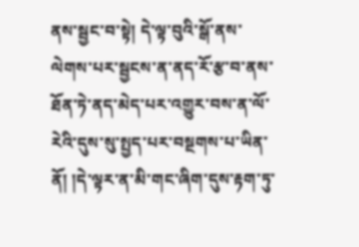ནས་སྦྱང་བ་སྟེ། དེ་ལྟ་བུའི་སྒོ་ནས་ལེགས་པར་སྦྱངས་ན་ནད་རོ་རྩ་བ་ནས་ཐོན་ཏེ་ནད་མེད་པར་འགྱུར་བས་ན་ལོ་རེའི་དུས་སུ་སྤྱད་པར་བསྔགས་པ་ཡིན་ནོ། །དེ་ལྟར་ན་མི་གང་ཞིག་དུས་རྟག་ཏུ་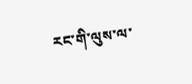རང་གི་ལུས་ལ་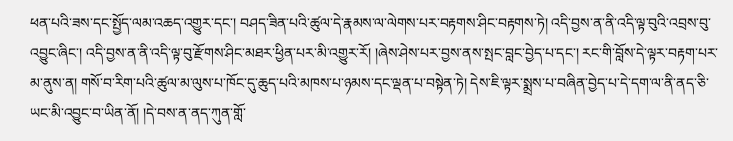ཕན་པའི་ཟས་དང་སྤྱོད་ལམ་འཆད་འགྱུར་དང་། བཤད་ཟིན་པའི་ཚུལ་དེ་རྣམས་ལ་ལེགས་པར་བརྟགས་ཤིང་བརྟགས་ཏེ། འདི་བྱས་ན་ནི་འདི་ལྟ་བུའི་འབྲས་བུ་འབྱུང་ཞིང་། འདི་བྱས་ན་ནི་འདི་ལྟ་བུ་རྫོགས་ཤིང་མཐར་ཕྱིན་པར་མི་འགྱུར་རོ། །ཞེས་ཤེས་པར་བྱས་ནས་སྤང་བླང་བྱེད་པ་དང་། རང་གི་བློས་དེ་ལྟར་བརྟག་པར་མ་ནུས་ན། གསོ་བ་རིག་པའི་ཚུལ་མ་ལུས་པ་ཁོང་དུ་ཆུད་པའི་མཁས་པ་ཉམས་དང་ལྡན་པ་བསྟེན་ཏེ། དེས་ཇི་ལྟར་སྨྲས་པ་བཞིན་བྱེད་པ་དེ་དག་ལ་ནི་ནད་ཅི་ཡང་མི་འབྱུང་བ་ཡིན་ནོ། །དེ་བས་ན་ནད་ཀུན་གློ་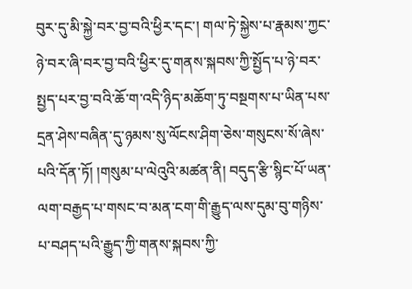བུར་དུ་མི་སྐྱེ་བར་བྱ་བའི་ཕྱིར་དང་། གལ་ཏེ་སྐྱེས་པ་རྣམས་ཀྱང་ཉེ་བར་ཞི་བར་བྱ་བའི་ཕྱིར་དུ་གནས་སྐབས་ཀྱི་སྤྱོད་པ་ཉེ་བར་སྤྱད་པར་བྱ་བའི་ཆོ་ག་འདི་ཉིད་མཆོག་ཏུ་བསྔགས་པ་ཡིན་པས་དྲན་ཤེས་བཞིན་དུ་ཉམས་སུ་ལོངས་ཤིག་ཅེས་གསུངས་སོ་ཞེས་པའི་དོན་ཏོ། །གསུམ་པ་ལེའུའི་མཚན་ནི། བདུད་རྩི་སྙིང་པོ་ཡན་ལག་བརྒྱད་པ་གསང་བ་མན་ངག་གི་རྒྱུད་ལས་དུམ་བུ་གཉིས་པ་བཤད་པའི་རྒྱུད་ཀྱི་གནས་སྐབས་ཀྱི་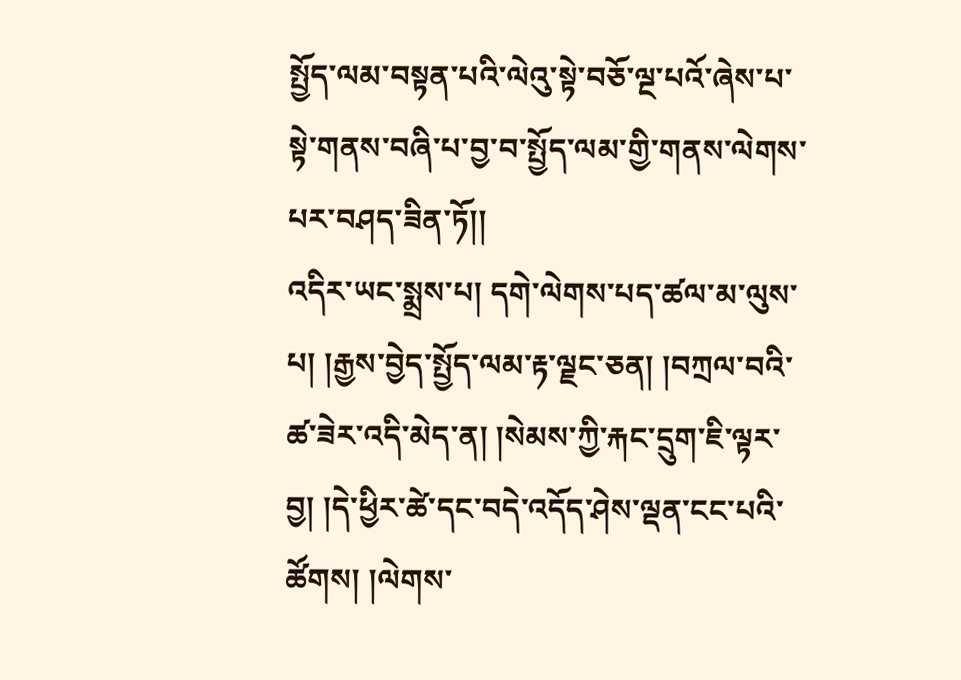སྤྱོད་ལམ་བསྟན་པའི་ལེའུ་སྟེ་བཅོ་ལྔ་པའོ་ཞེས་པ་སྟེ་གནས་བཞི་པ་བྱ་བ་སྤྱོད་ལམ་གྱི་གནས་ལེགས་པར་བཤད་ཟིན་ཏོ།།
འདིར་ཡང་སྨྲས་པ། དགེ་ལེགས་པད་ཚལ་མ་ལུས་པ། །རྒྱས་བྱེད་སྤྱོད་ལམ་རྟ་ལྗང་ཅན། །བཀྲལ་བའི་ཚ་ཟེར་འདི་མེད་ན། །སེམས་ཀྱི་རྐང་དྲུག་ཇི་ལྟར་བྱ། །དེ་ཕྱིར་ཚེ་དང་བདེ་འདོད་ཤེས་ལྡན་ངང་པའི་ཚོགས། །ལེགས་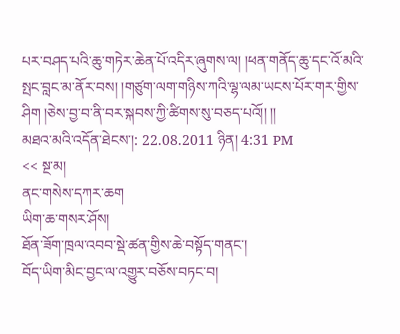པར་བཤད་པའི་ཆུ་གཏེར་ཆེན་པོ་འདིར་ཞུགས་ལ། །ཕན་གནོད་ཆུ་དང་འོ་མའི་སྤང་བླང་མ་ནོར་བས། །གཙུག་ལག་གཉིས་ཀའི་ལྷ་ལམ་ཡངས་པོར་གར་གྱིས་ཤིག །ཅེས་བྱ་བ་ནི་བར་སྐབས་ཀྱི་ཚིགས་སུ་བཅད་པའོ།། །།
མཐའ་མའི་འདོན་ཐེངས་།: 22.08.2011 ཉིན། 4:31 PM
<< སྔ་མ།
ནང་གསེས་དཀར་ཆག
ཡིག་ཆ་གསར་ཤོས།
ཐོན་ཟོག་ཁྲལ་འབབ་སྡེ་ཚན་གྱིས་ཆེ་བསྟོད་གནང་།
བོད་ཡིག་མིང་བྱང་ལ་འགྱུར་བཅོས་བཏང་བ།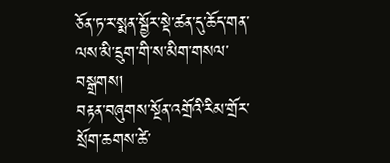ཅོན་ཏ་ར་སྨན་སྦྱོར་སྡེ་ཚན་དུ་ཆོད་གན་ལས་མི་དྲུག་གི་ས་མིག་གསལ་བསྒྲགས།
བརྟན་བཞུགས་སྔོན་འགྲོའི་རིམ་གྲོར་སྲོག་ཆགས་ཚེ་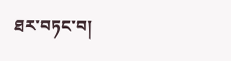ཐར་བཏང་བ།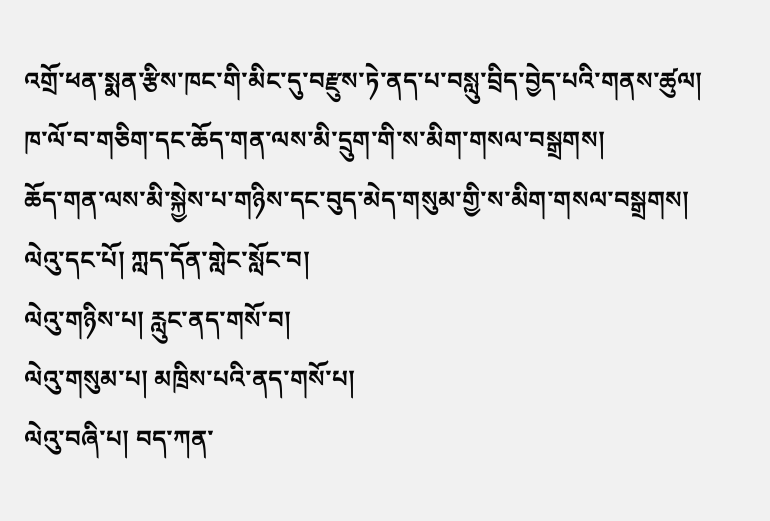འགྲོ་ཕན་སྨན་རྩིས་ཁང་གི་མིང་དུ་བརྫུས་ཏེ་ནད་པ་བསླུ་བྲིད་བྱེད་པའི་གནས་ཚུལ།
ཁ་ལོ་བ་གཅིག་དང་ཆོད་གན་ལས་མི་དྲུག་གི་ས་མིག་གསལ་བསྒྲགས།
ཆོད་གན་ལས་མི་སྐྱེས་པ་གཉིས་དང་བུད་མེད་གསུམ་གྱི་ས་མིག་གསལ་བསྒྲགས།
ལེའུ་དང་པོ། ཀླད་དོན་གླེང་སློང་བ།
ལེའུ་གཉིས་པ། རླུང་ནད་གསོ་བ།
ལེའུ་གསུམ་པ། མཁྲིས་པའི་ནད་གསོ་པ།
ལེའུ་བཞི་པ། བད་ཀན་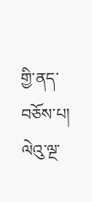གྱི་ནད་བཅོས་པ།
ལེའུ་ལྔ་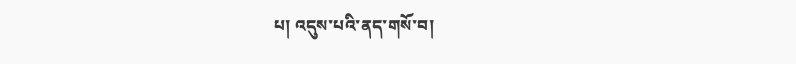པ། འདུས་པའི་ནད་གསོ་བ།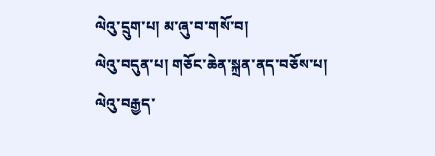ལེའུ་དྲུག་པ། མ་ཞུ་བ་གསོ་བ།
ལེའུ་བདུན་པ། གཅོང་ཆེན་སྐྲན་ནད་བཅོས་པ།
ལེའུ་བརྒྱད་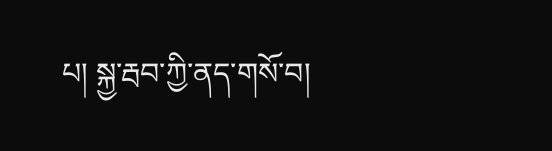པ། སྐྱ་རྦབ་ཀྱི་ནད་གསོ་བ།